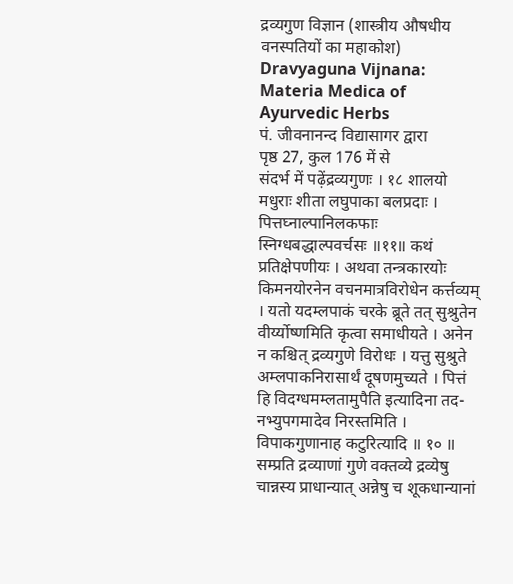द्रव्यगुण विज्ञान (शास्त्रीय औषधीय वनस्पतियों का महाकोश)
Dravyaguna Vijnana: Materia Medica of Ayurvedic Herbs
पं. जीवनानन्द विद्यासागर द्वारा
पृष्ठ 27, कुल 176 में से
संदर्भ में पढ़ेंद्रव्यगुणः । १८ शालयो मधुराः शीता लघुपाका बलप्रदाः । पित्तघ्नाल्पानिलकफाः स्निग्धबद्धाल्पवर्चसः ॥११॥ कथं प्रतिक्षेपणीयः । अथवा तन्त्रकारयोः किमनयोरनेन वचनमात्रविरोधेन कर्त्तव्यम् । यतो यदम्लपाकं चरके ब्रूते तत् सुश्रुतेन वीर्य्योष्णमिति कृत्वा समाधीयते । अनेन न कश्चित् द्रव्यगुणे विरोधः । यत्तु सुश्रुते अम्लपाकनिरासार्थं दूषणमुच्यते । पित्तं हि विदग्धमम्लतामुपैति इत्यादिना तद- नभ्युपगमादेव निरस्तमिति । विपाकगुणानाह कटुरित्यादि ॥ १० ॥ सम्प्रति द्रव्याणां गुणे वक्तव्ये द्रव्येषु चान्नस्य प्राधान्यात् अन्नेषु च शूकधान्यानां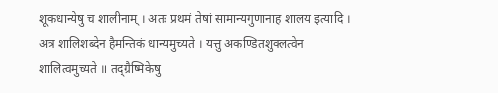शूकधान्येषु च शालीनाम् । अतः प्रथमं तेषां सामान्यगुणानाह शालय इत्यादि । अत्र शालिशब्देन हैमन्तिकं धान्यमुच्यते । यत्तु अकण्डितशुक्लत्वेन शालित्वमुच्यते ॥ तद्ग्रैष्मिकेषु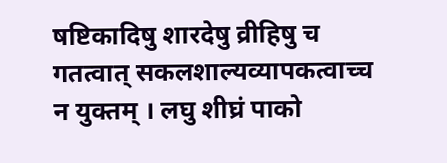षष्टिकादिषु शारदेषु व्रीहिषु च गतत्वात् सकलशाल्यव्यापकत्वाच्च न युक्तम् । लघु शीघ्रं पाको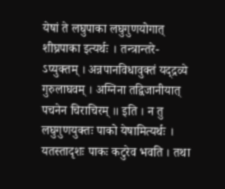येषां ते लघुपाका लघुगुणयोगात् शीघ्रपाका इत्यर्थः । तन्त्रान्तरे- ऽप्युक्तम् । अन्नपानविधावुक्तं यद्द्रव्ये गुरुलाघवम् । अग्निना तद्विजानीयात् पचनेन चिराचिरम् ॥ इति । न तु लघुगुणयुक्तः पाको येषामित्यर्थः । यतस्तादृशः पाकः कटुरेव भवति । तथा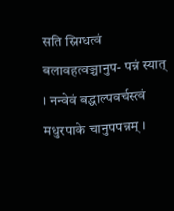सति स्निग्धत्वं बलावहत्वञ्चानुप- पन्नं स्यात् । नन्वेवं बद्धाल्पवर्चस्त्वं मधुरपाके चानुपपन्नम् ।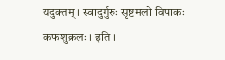यदुक्तम् । स्वादुर्गुरुः सृष्टमलो विपाकः कफशुक्रलः । इति ।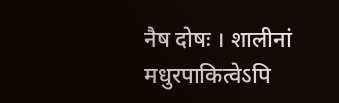नैष दोषः । शालीनां मधुरपाकित्वेऽपि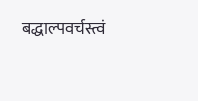बद्धाल्पवर्चस्त्वं